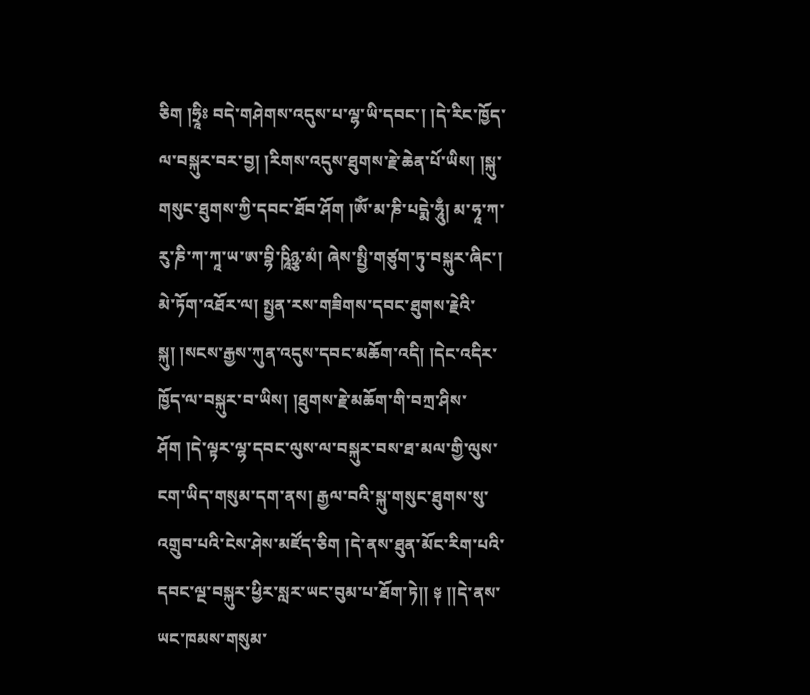ཅིག །ཧྲཱིཿ བདེ་གཤེགས་འདུས་པ་ལྷ་ཡི་དབང་། །དེ་རིང་ཁྱོད་ལ་བསྐུར་བར་བྱ། །རིགས་འདུས་ཐུགས་རྗེ་ཆེན་པོ་ཡིས། །སྐུ་གསུང་ཐུགས་ཀྱི་དབང་ཐོབ་ཤོག །ཨོཾ་མ་ཎི་པདྨེ་ཧཱུྃ། མ་ཧཱ་ཀ་རུ་ཎི་ཀ་ཀཱ་ཡ་ཨ་བྷི་ཥཱིཉྩ་མཾ། ཞེས་སྤྱི་གཙུག་ཏུ་བསྐུར་ཞིང་། མེ་ཏོག་འཐོར་ལ། སྤྱན་རས་གཟིགས་དབང་ཐུགས་རྗེའི་སྐུ། །སངས་རྒྱས་ཀུན་འདུས་དབང་མཆོག་འདི། །དེང་འདིར་ཁྱོད་ལ་བསྐུར་བ་ཡིས། །ཐུགས་རྗེ་མཆོག་གི་བཀྲ་ཤིས་ཤོག །དེ་ལྟར་ལྷ་དབང་ལུས་ལ་བསྐུར་བས་ཐ་མལ་གྱི་ལུས་ངག་ཡིད་གསུམ་དག་ནས། རྒྱལ་བའི་སྐུ་གསུང་ཐུགས་སུ་འགྲུབ་པའི་ངེས་ཤེས་མཛོད་ཅིག །དེ་ནས་ཐུན་མོང་རིག་པའི་དབང་ལྔ་བསྐུར་ཕྱིར་སླར་ཡང་བུམ་པ་ཐོག་ཏེ།། ༈ །།དེ་ནས་ཡང་ཁམས་གསུམ་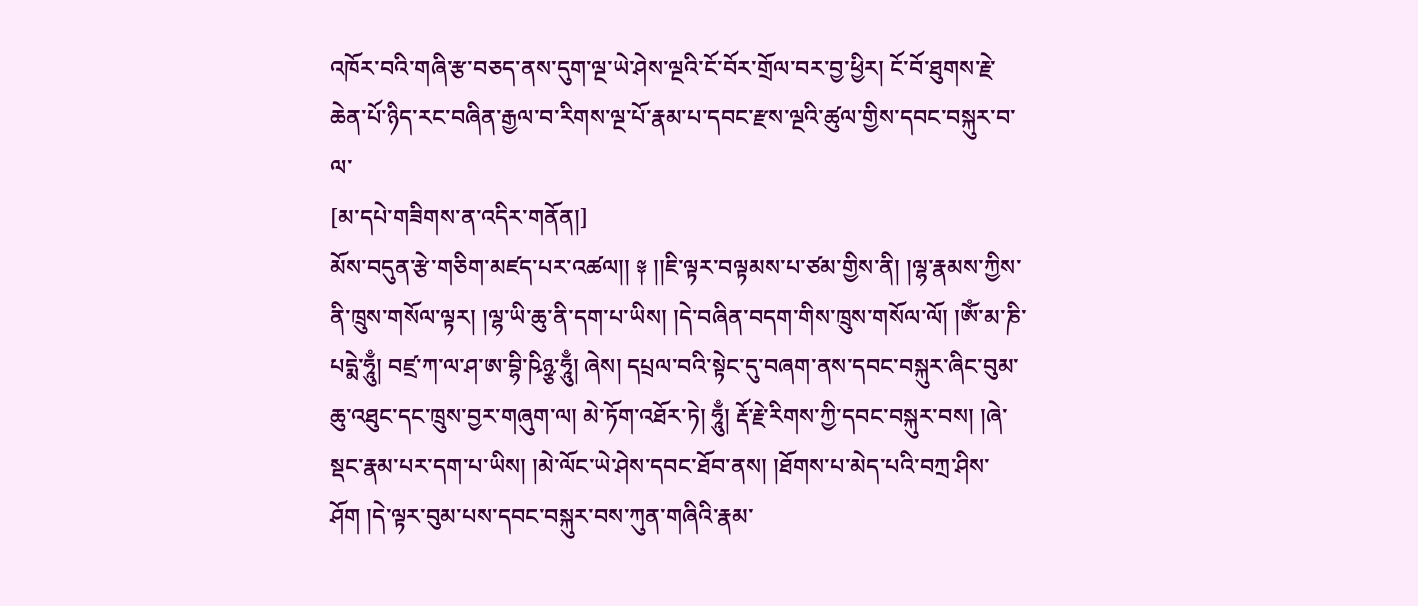འཁོར་བའི་གཞི་རྩ་བཅད་ནས་དུག་ལྔ་ཡེ་ཤེས་ལྔའི་ངོ་བོར་གྲོལ་བར་བྱ་ཕྱིར། ངོ་བོ་ཐུགས་རྗེ་ཆེན་པོ་ཉིད་རང་བཞིན་རྒྱལ་བ་རིགས་ལྔ་པོ་རྣམ་པ་དབང་རྫས་ལྔའི་ཚུལ་གྱིས་དབང་བསྐུར་བ་ལ་
[མ་དཔེ་གཟིགས་ན་འདིར་གནོན།]
མོས་བདུན་རྩེ་གཅིག་མཛད་པར་འཚལ།། ༈ །།ཇི་ལྟར་བལྟམས་པ་ཙམ་གྱིས་ནི། །ལྷ་རྣམས་ཀྱིས་ནི་ཁྲུས་གསོལ་ལྟར། །ལྷ་ཡི་ཆུ་ནི་དག་པ་ཡིས། །དེ་བཞིན་བདག་གིས་ཁྲུས་གསོལ་ལོ། །ཨོཾ་མ་ཎི་པདྨེ་ཧཱུྃ། བཛྲ་ཀ་ལ་ཤ་ཨ་བྷི་ཥིཉྩ་ཧཱུྃ། ཞེས། དཔྲལ་བའི་སྟེང་དུ་བཞག་ནས་དབང་བསྐུར་ཞིང་བུམ་ཆུ་འཐུང་དང་ཁྲུས་བྱར་གཞུག་ལ། མེ་ཏོག་འཐོར་ཏེ། ཧཱུྃ། རྡོ་རྗེ་རིགས་ཀྱི་དབང་བསྐུར་བས། །ཞེ་སྡང་རྣམ་པར་དག་པ་ཡིས། །མེ་ལོང་ཡེ་ཤེས་དབང་ཐོབ་ནས། །ཐོགས་པ་མེད་པའི་བཀྲ་ཤིས་ཤོག །དེ་ལྟར་བུམ་པས་དབང་བསྐུར་བས་ཀུན་གཞིའི་རྣམ་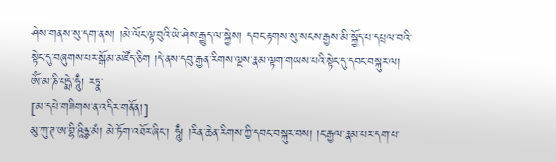ཤེས་གནས་སུ་དག་ནས། །མེ་ལོང་ལྟ་བུའི་ཡེ་ཤེས་རྒྱུད་ལ་སྐྱེས། དབང་རྟགས་སུ་སངས་རྒྱས་མི་སྐྱོད་པ་དཔྲལ་བའི་སྟེང་དུ་བཞུགས་པར་སྒོམ་མཛོད་ཅིག །དེ་ནས་དབུ་རྒྱན་རིགས་ལྔས་རྣམ་ལྟག་གཡས་པའི་སྟེང་དུ་དབང་བསྐུར་ལ། ཨོཾ་མ་ཎི་པདྨེ་ཧཱུྃ། རཏྣ་
[མ་དཔེ་གཟིགས་ན་འདིར་གནོན།]
མུ་ཀུ་ཊ་ཨ་བྷི་ཥཱིཉྩ་མཾ། མེ་ཏོག་འཐོར་ཞིང་། ཧཱུྃ། །རིན་ཆེན་རིགས་ཀྱི་དབང་བསྐུར་བས། །ང་རྒྱལ་རྣམ་པར་དག་པ་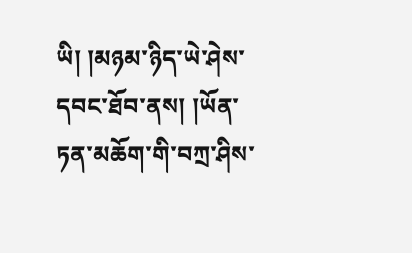ཡི། །མཉམ་ཉིད་ཡེ་ཤེས་དབང་ཐོབ་ནས། །ཡོན་ཏན་མཆོག་གི་བཀྲ་ཤིས་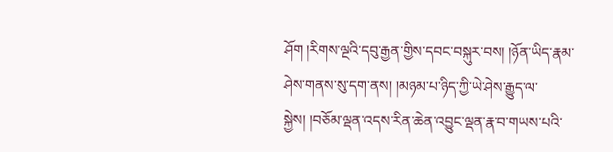ཤོག །རིགས་ལྔའི་དབུ་རྒྱན་གྱིས་དབང་བསྐུར་བས། །ཉོན་ཡིད་རྣམ་ཤེས་གནས་སུ་དག་ནས། །མཉམ་པ་ཉིད་ཀྱི་ཡེ་ཤེས་རྒྱུད་ལ་སྐྱེས། །བཅོམ་ལྡན་འདས་རིན་ཆེན་འབྱུང་ལྡན་རྣ་བ་གཡས་པའི་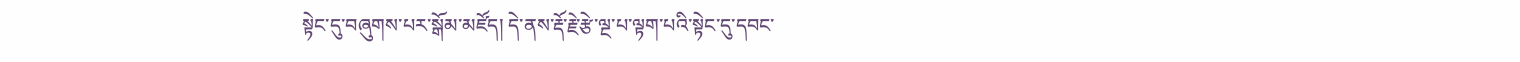སྟེང་དུ་བཞུགས་པར་སྒོམ་མཛོད། དེ་ནས་རྡོ་རྗེ་རྩེ་ལྔ་པ་ལྟག་པའི་སྟེང་དུ་དབང་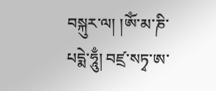བསྐུར་ལ། །ཨོཾ་མ་ཎི་པདྨེ་ཧཱུྃ། བཛྲ་སཏྭ་ཨ་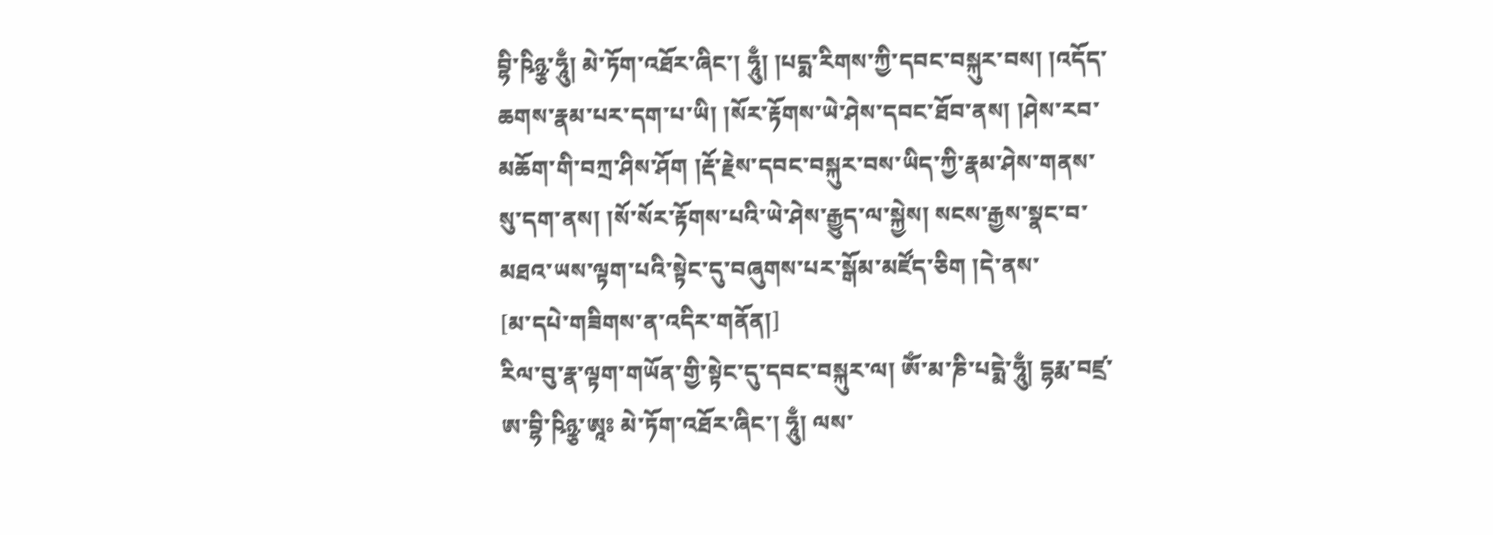བྷི་ཥིཉྩ་ཧཱུྃ། མེ་ཏོག་འཐོར་ཞིང་། ཧཱུྃ། །པདྨ་རིགས་ཀྱི་དབང་བསྐུར་བས། །འདོད་ཆགས་རྣམ་པར་དག་པ་ཡི། །སོར་རྟོགས་ཡེ་ཤེས་དབང་ཐོབ་ནས། །ཤེས་རབ་མཆོག་གི་བཀྲ་ཤིས་ཤོག །རྡོ་རྗེས་དབང་བསྐུར་བས་ཡིད་ཀྱི་རྣམ་ཤེས་གནས་སུ་དག་ནས། །སོ་སོར་རྟོགས་པའི་ཡེ་ཤེས་རྒྱུད་ལ་སྐྱེས། སངས་རྒྱས་སྣང་བ་མཐའ་ཡས་ལྟག་པའི་སྟེང་དུ་བཞུགས་པར་སྒོམ་མཛོད་ཅིག །དེ་ནས་
[མ་དཔེ་གཟིགས་ན་འདིར་གནོན།]
རིལ་བུ་རྣ་ལྟག་གཡོན་གྱི་སྟེང་དུ་དབང་བསྐུར་ལ། ཨོཾ་མ་ཎི་པདྨེ་ཧཱུྃ། དྷརྨ་བཛྲ་ཨ་བྷི་ཥིཉྩ་ཨཱཿ མེ་ཏོག་འཐོར་ཞིང་། ཧཱུྃ། ལས་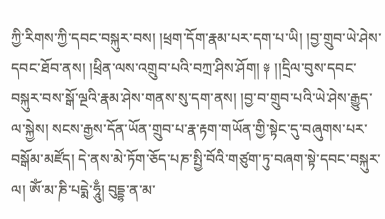ཀྱི་རིགས་ཀྱི་དབང་བསྐུར་བས། །ཕྲག་དོག་རྣམ་པར་དག་པ་ཡི། །བྱ་གྲུབ་ཡེ་ཤེས་དབང་ཐོབ་ནས། །ཕྲིན་ལས་འགྲུབ་པའི་བཀྲ་ཤིས་ཤོག། ༈ །།དྲིལ་བུས་དབང་བསྐུར་བས་སྒོ་ལྔའི་རྣམ་ཤེས་གནས་སུ་དག་ནས། །བྱ་བ་གྲུབ་པའི་ཡེ་ཤེས་རྒྱུད་ལ་སྐྱེས། སངས་རྒྱས་དོན་ཡོན་གྲུབ་པ་རྣ་རྟག་གཡོན་གྱི་སྟེང་དུ་བཞུགས་པར་བསྒོམ་མཛོད། དེ་ནས་མེ་ཏོག་ཅོད་པཎ་སྤྱི་བོའི་གཙུག་ཏུ་བཞག་སྟེ་དབང་བསྐུར་ལ། ཨོཾ་མ་ཎི་པདྨེ་ཧཱུྃ། བུདྡྷ་ན་མ་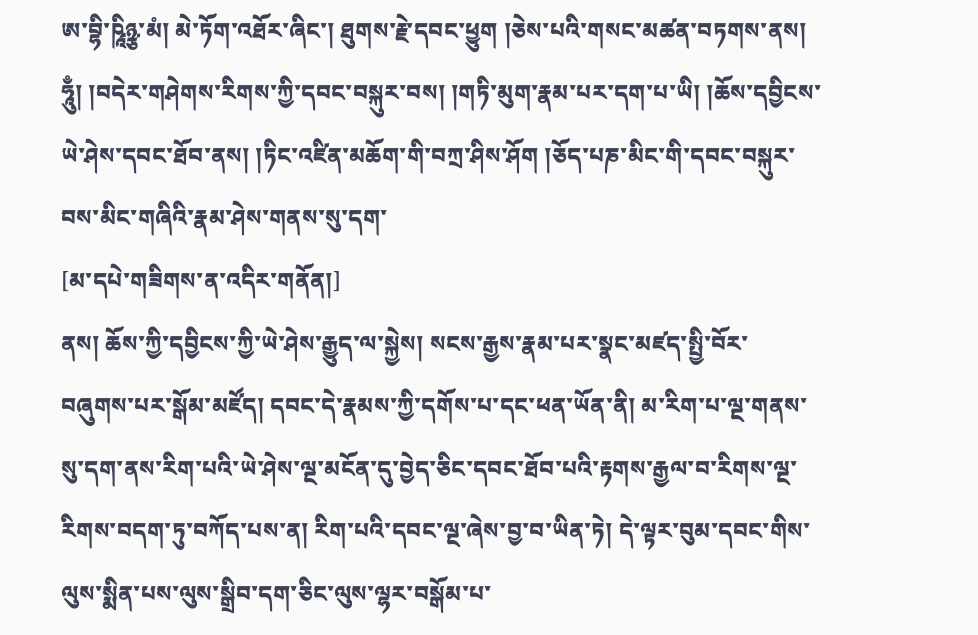ཨ་བྷི་ཥཱིཉྩ་མཾ། མེ་ཏོག་འཐོར་ཞིང་། ཐུགས་རྗེ་དབང་ཕྱུག །ཅེས་པའི་གསང་མཚན་བཏགས་ནས། ཧཱུྃ། །བདེར་གཤེགས་རིགས་ཀྱི་དབང་བསྐུར་བས། །གཏི་མུག་རྣམ་པར་དག་པ་ཡི། །ཆོས་དབྱིངས་ཡེ་ཤེས་དབང་ཐོབ་ནས། །ཏིང་འཛིན་མཆོག་གི་བཀྲ་ཤིས་ཤོག །ཅོད་པཎ་མིང་གི་དབང་བསྐུར་བས་མིང་གཞིའི་རྣམ་ཤེས་གནས་སུ་དག་
[མ་དཔེ་གཟིགས་ན་འདིར་གནོན།]
ནས། ཆོས་ཀྱི་དབྱིངས་ཀྱི་ཡེ་ཤེས་རྒྱུད་ལ་སྐྱེས། སངས་རྒྱས་རྣམ་པར་སྣང་མཛད་སྤྱི་བོར་བཞུགས་པར་སྒོམ་མཛོད། དབང་དེ་རྣམས་ཀྱི་དགོས་པ་དང་ཕན་ཡོན་ནི། མ་རིག་པ་ལྔ་གནས་སུ་དག་ནས་རིག་པའི་ཡེ་ཤེས་ལྔ་མངོན་དུ་བྱེད་ཅིང་དབང་ཐོབ་པའི་རྟགས་རྒྱལ་བ་རིགས་ལྔ་རིགས་བདག་ཏུ་བཀོད་པས་ན། རིག་པའི་དབང་ལྔ་ཞེས་བྱ་བ་ཡིན་ཏེ། དེ་ལྟར་བུམ་དབང་གིས་ལུས་སྨིན་པས་ལུས་སྒྲིབ་དག་ཅིང་ལུས་ལྷར་བསྒོམ་པ་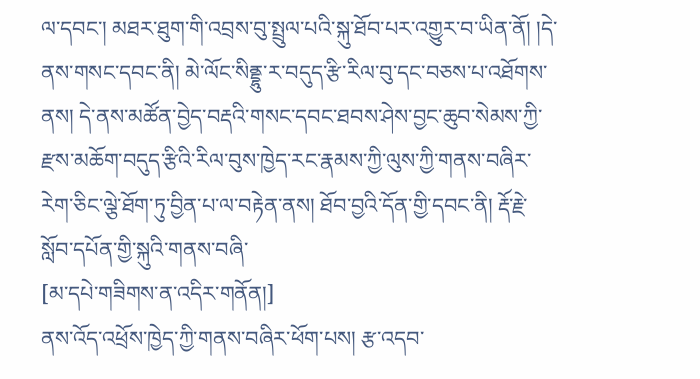ལ་དབང་། མཐར་ཐུག་གི་འབྲས་བུ་སྤྲུལ་པའི་སྐུ་ཐོབ་པར་འགྱུར་བ་ཡིན་ནོ། །དེ་ནས་གསང་དབང་ནི། མེ་ལོང་སིནྡྷུ་ར་བདུད་རྩི་རིལ་བུ་དང་བཅས་པ་འཐོགས་ནས། དེ་ནས་མཚོན་བྱེད་བརྡའི་གསང་དབང་ཐབས་ཤེས་བྱང་ཆུབ་སེམས་ཀྱི་རྫས་མཆོག་བདུད་རྩིའི་རིལ་བུས་ཁྱེད་རང་རྣམས་ཀྱི་ལུས་ཀྱི་གནས་བཞིར་རེག་ཅིང་ལྕེ་ཐོག་ཏུ་བྱིན་པ་ལ་བརྟེན་ནས། ཐོབ་བྱའི་དོན་གྱི་དབང་ནི། རྡོ་རྗེ་སློབ་དཔོན་གྱི་སྐུའི་གནས་བཞི་
[མ་དཔེ་གཟིགས་ན་འདིར་གནོན།]
ནས་འོད་འཕྲོས་ཁྱེད་ཀྱི་གནས་བཞིར་ཕོག་པས། རྩ་འདབ་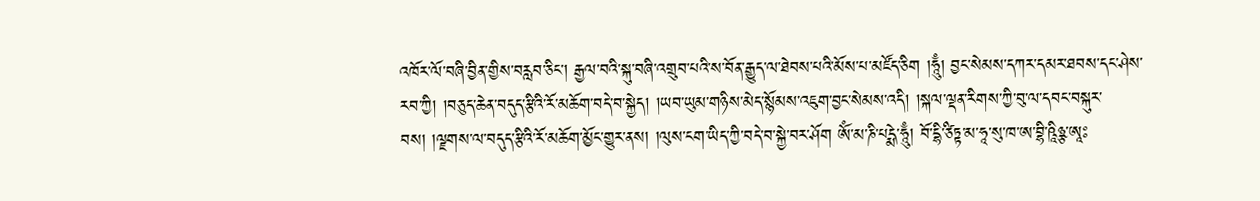འཁོར་ལོ་བཞི་བྱིན་གྱིས་བརླབ་ཅིང་། རྒྱལ་བའི་སྐུ་བཞི་འགྲུབ་པའི་ས་བོན་རྒྱུད་ལ་ཐེབས་པའི་མོས་པ་མཛོད་ཅིག །ཧཱུྃ། བྱང་སེམས་དཀར་དམར་ཐབས་དང་ཤེས་རབ་ཀྱི། །བཅུད་ཆེན་བདུད་རྩིའི་རོ་མཆོག་བདེ་བ་སྐྱེད། །ཡབ་ཡུམ་གཉིས་མེད་སྙོམས་འཇུག་བྱང་སེམས་འདི། །སྐལ་ལྡན་རིགས་ཀྱི་བུ་ལ་དབང་བསྐུར་བས། །ལྗགས་ལ་བདུད་རྩིའི་རོ་མཆོག་མྱོང་གྱུར་ནས། །ལུས་ངག་ཡིད་ཀྱི་བདེ་བ་སྐྱེ་བར་ཤོག ཨོཾ་མ་ཎི་པདྨེ་ཧཱུྃ། བོ་དྷི་ཙིཏྟ་མ་ཧཱ་སུ་ཁ་ཨ་བྷི་ཥཱིཉྩ་ཨཱཿ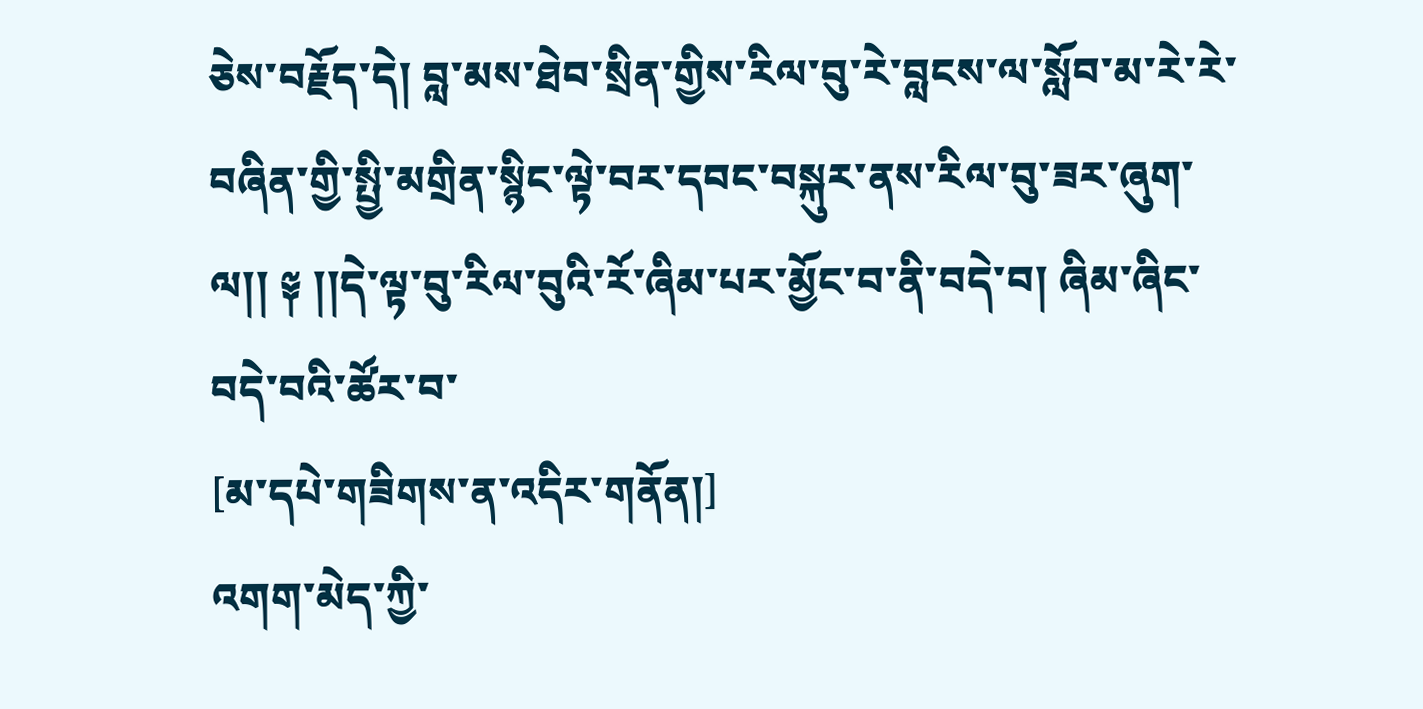ཅེས་བརྗོད་དེ། བླ་མས་ཐེབ་སྲིན་གྱིས་རིལ་བུ་རེ་བླངས་ལ་སློབ་མ་རེ་རེ་བཞིན་གྱི་སྤྱི་མགྲིན་སྙིང་ལྟེ་བར་དབང་བསྐུར་ནས་རིལ་བུ་ཟར་ཞུག་ལ།། ༈ །།དེ་ལྟ་བུ་རིལ་བུའི་རོ་ཞིམ་པར་མྱོང་བ་ནི་བདེ་བ། ཞིམ་ཞིང་བདེ་བའི་ཚོར་བ་
[མ་དཔེ་གཟིགས་ན་འདིར་གནོན།]
འགག་མེད་ཀྱི་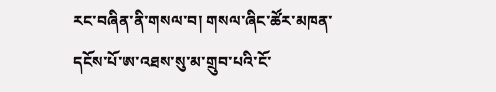རང་བཞིན་ནི་གསལ་བ། གསལ་ཞིང་ཚོར་མཁན་དངོས་པོ་ཨ་འཐས་སུ་མ་གྲུབ་པའི་ངོ་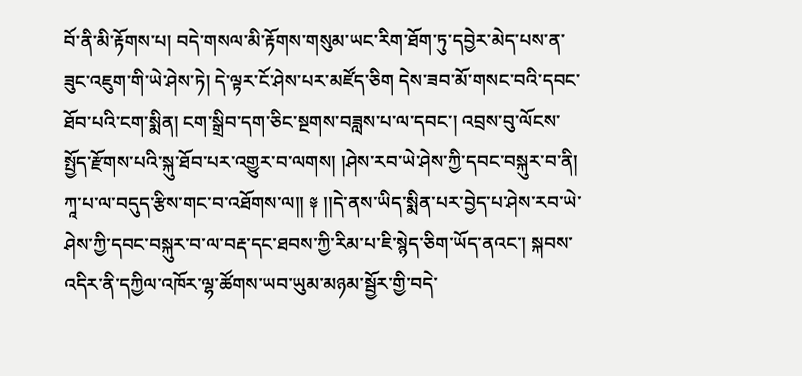བོ་ནི་མི་རྟོགས་པ། བདེ་གསལ་མི་རྟོགས་གསུམ་ཡང་རིག་ཐོག་ཏུ་དབྱེར་མེད་པས་ན་ཟུང་འཇུག་གི་ཡེ་ཤེས་ཏེ། དེ་ལྟར་ངོ་ཤེས་པར་མཛོད་ཅིག དེས་ཟབ་མོ་གསང་བའི་དབང་ཐོབ་པའི་ངག་སྨིན། ངག་སྒྲིབ་དག་ཅིང་སྔགས་བཟླས་པ་ལ་དབང་། འབྲས་བུ་ལོངས་སྤྱོད་རྫོགས་པའི་སྐུ་ཐོབ་པར་འགྱུར་བ་ལགས། །ཤེས་རབ་ཡེ་ཤེས་ཀྱི་དབང་བསྐུར་བ་ནི། ཀཱ་པ་ལ་བདུད་རྩིས་གང་བ་འཐོགས་ལ།། ༈ །།དེ་ནས་ཡིད་སྨིན་པར་བྱེད་པ་ཤེས་རབ་ཡེ་ཤེས་ཀྱི་དབང་བསྐུར་བ་ལ་བརྡ་དང་ཐབས་ཀྱི་རིམ་པ་ཇི་སྙེད་ཅིག་ཡོད་ནའང་། སྐབས་འདིར་ནི་དཀྱིལ་འཁོར་ལྷ་ཚོགས་ཡབ་ཡུམ་མཉམ་སྦྱོར་གྱི་བདེ་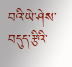བའི་ཡེ་ཤེས་བདུད་རྩིའི་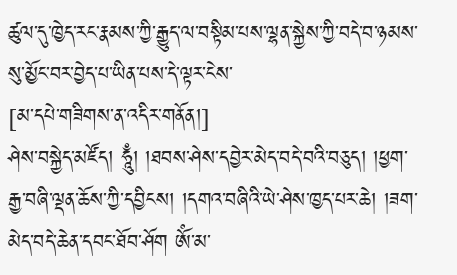ཚུལ་དུ་ཁྱེད་རང་རྣམས་ཀྱི་རྒྱུད་ལ་བསྟིམ་པས་ལྷན་སྐྱེས་ཀྱི་བདེ་བ་ཉམས་སུ་མྱོང་བར་བྱེད་པ་ཡིན་པས་དེ་ལྟར་ངེས་
[མ་དཔེ་གཟིགས་ན་འདིར་གནོན།]
ཤེས་བསྐྱེད་མཛོད། ཧཱུྃ། །ཐབས་ཤེས་དབྱེར་མེད་བདེ་བའི་བཅུད། །ཕྱག་རྒྱ་བཞི་ལྡན་ཆོས་ཀྱི་དབྱིངས། །དགའ་བཞིའི་ཡེ་ཤེས་ཁྱད་པར་ཆེ། །ཟག་མེད་བདེ་ཆེན་དབང་ཐོབ་ཤོག ཨོཾ་མ་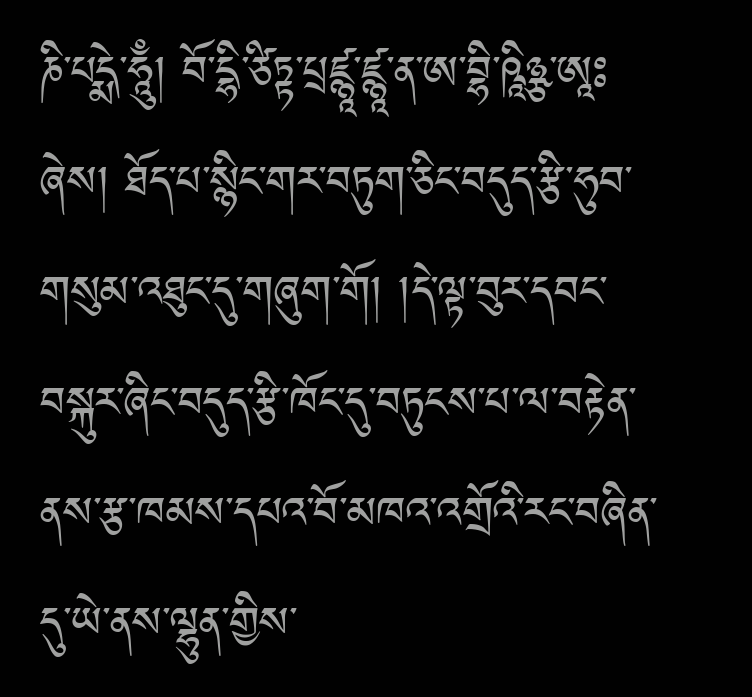ཎི་པདྨེ་ཧཱུྃ། བོ་དྷི་ཙིཏྟ་པྲཛྙཱ་ཛྙཱ་ན་ཨ་བྷི་ཥཱིཉྩ་ཨཱཿ ཞེས། ཐོད་པ་སྙིང་གར་བཏུག་ཅིང་བདུད་རྩི་ཧུབ་གསུམ་འཐུང་དུ་གཞུག་གོ། །དེ་ལྟ་བུར་དབང་བསྐུར་ཞིང་བདུད་རྩི་ཁོང་དུ་བཏུངས་པ་ལ་བརྟེན་ནས་རྩ་ཁམས་དཔའ་བོ་མཁའ་འགྲོའི་རང་བཞིན་དུ་ཡེ་ནས་ལྷུན་གྱིས་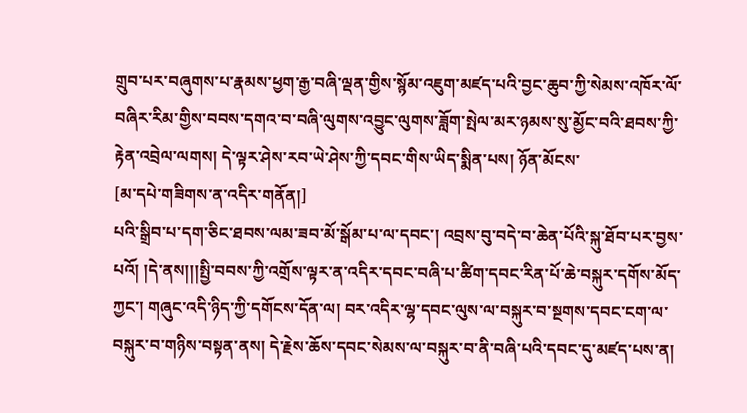གྲུབ་པར་བཞུགས་པ་རྣམས་ཕྱག་རྒྱ་བཞི་ལྡན་གྱིས་སྙོམ་འཇུག་མཛད་པའི་བྱང་ཆུབ་ཀྱི་སེམས་འཁོར་ལོ་བཞིར་རིམ་གྱིས་བབས་དགའ་བ་བཞི་ལུགས་འབྱུང་ལུགས་ཟློག་སྤེལ་མར་ཉམས་སུ་མྱོང་བའི་ཐབས་ཀྱི་རྟེན་འབྲེལ་ལགས། དེ་ལྟར་ཤེས་རབ་ཡེ་ཤེས་ཀྱི་དབང་གིས་ཡིད་སྨིན་པས། ཉོན་མོངས་
[མ་དཔེ་གཟིགས་ན་འདིར་གནོན།]
པའི་སྒྲིབ་པ་དག་ཅིང་ཐབས་ལམ་ཟབ་མོ་སྒོམ་པ་ལ་དབང་། འབྲས་བུ་བདེ་བ་ཆེན་པོའི་སྐུ་ཐོབ་པར་བྱས་པའོ། །དེ་ནས།།།སྤྱི་བབས་ཀྱི་འགྲོས་ལྟར་ན་འདིར་དབང་བཞི་པ་ཚིག་དབང་རིན་པོ་ཆེ་བསྐུར་དགོས་མོད་ཀྱང་། གཞུང་འདི་ཉིད་ཀྱི་དགོངས་དོན་ལ། བར་འདིར་ལྷ་དབང་ལུས་ལ་བསྐུར་བ་སྔགས་དབང་ངག་ལ་བསྐུར་བ་གཉིས་བསྟན་ནས། དེ་རྗེས་ཆོས་དབང་སེམས་ལ་བསྐུར་བ་ནི་བཞི་པའི་དབང་དུ་མཛད་པས་ན།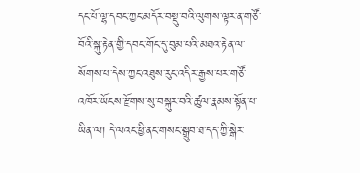དང་པོ་ལྷ་དབང་ཀྱང་མདོར་བསྡུ་བའི་ལུགས་ལྟར་ན་གཙོ་བོའི་སྐུ་རྟེན་གྱི་དབང་གོང་དུ་བུམ་པའི་མཐའ་རྟེན་ལ་སོགས་པ་དེས་ཀྱང་འཐུས་རུང་འདིར་རྒྱས་པར་གཙོ་འཁོར་ཡོངས་རྫོགས་སུ་བསྐུར་བའི་ཚུལ་རྣམས་སྟོན་པ་ཡིན་ལ། དེ་ལའང་ཕྱི་ནང་གསང་སྒྲུབ་ཐ་དད་ཀྱི་སྒེར་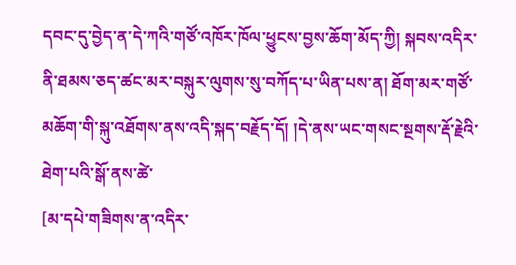དབང་དུ་བྱེད་ན་དེ་ཀའི་གཙོ་འཁོར་ཁོལ་ཕྱུངས་བྱས་ཆོག་མོད་ཀྱི། སྐབས་འདིར་ནི་ཐམས་ཅད་ཚང་མར་བསྐུར་ལུགས་སུ་བཀོད་པ་ཡིན་པས་ན། ཐོག་མར་གཙོ་མཆོག་གི་སྐུ་འཐོགས་ནས་འདི་སྐད་བརྗོད་དོ། །དེ་ནས་ཡང་གསང་སྔགས་རྡོ་རྗེའི་ཐེག་པའི་སྒོ་ནས་ཚེ་
[མ་དཔེ་གཟིགས་ན་འདིར་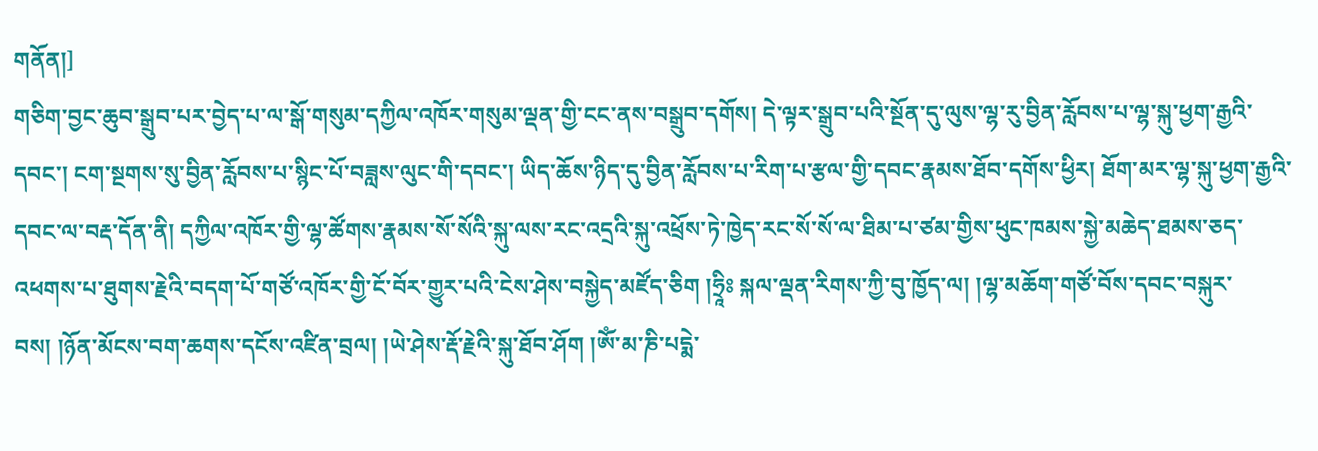གནོན།]
གཅིག་བྱང་ཆུབ་སྒྲུབ་པར་བྱེད་པ་ལ་སྒོ་གསུམ་དཀྱིལ་འཁོར་གསུམ་ལྡན་གྱི་ངང་ནས་བསྒྲུབ་དགོས། དེ་ལྟར་སྒྲུབ་པའི་སྔོན་དུ་ལུས་ལྷ་རུ་བྱིན་རློབས་པ་ལྷ་སྐུ་ཕྱག་རྒྱའི་དབང་། ངག་སྔགས་སུ་བྱིན་རློབས་པ་སྙིང་པོ་བཟླས་ལུང་གི་དབང་། ཡིད་ཆོས་ཉིད་དུ་བྱིན་རློབས་པ་རིག་པ་རྩལ་གྱི་དབང་རྣམས་ཐོབ་དགོས་ཕྱིར། ཐོག་མར་ལྷ་སྐུ་ཕྱག་རྒྱའི་དབང་ལ་བརྡ་དོན་ནི། དཀྱིལ་འཁོར་གྱི་ལྷ་ཚོགས་རྣམས་སོ་སོའི་སྐུ་ལས་རང་འདྲའི་སྐུ་འཕྲོས་ཏེ་ཁྱེད་རང་སོ་སོ་ལ་ཐིམ་པ་ཙམ་གྱིས་ཕུང་ཁམས་སྐྱེ་མཆེད་ཐམས་ཅད་འཕགས་པ་ཐུགས་རྗེའི་བདག་པོ་གཙོ་འཁོར་གྱི་ངོ་བོར་གྱུར་པའི་ངེས་ཤེས་བསྐྱེད་མཛོད་ཅིག །ཧྲཱིཿ སྐལ་ལྡན་རིགས་ཀྱི་བུ་ཁྱོད་ལ། །ལྷ་མཆོག་གཙོ་བོས་དབང་བསྐུར་བས། །ཉོན་མོངས་བག་ཆགས་དངོས་འཛིན་བྲལ། །ཡེ་ཤེས་རྡོ་རྗེའི་སྐུ་ཐོབ་ཤོག །ཨོཾ་མ་ཎི་པདྨེ་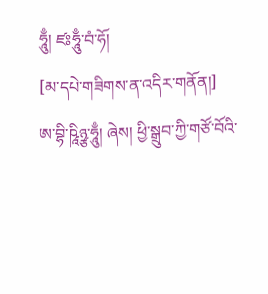ཧཱུྃ། ཛཿཧཱུྃ་བཾ་ཧོ།
[མ་དཔེ་གཟིགས་ན་འདིར་གནོན།]
ཨ་བྷི་ཥཱིཉྩ་ཧཱུྃ། ཞེས། ཕྱི་སྒྲུབ་ཀྱི་གཙོ་བོའི་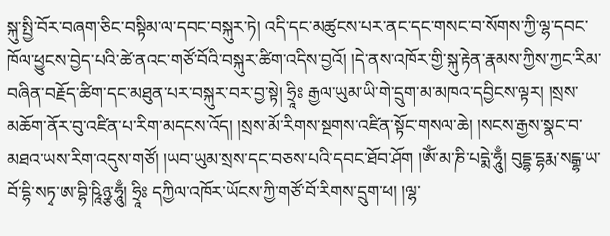སྐུ་སྤྱི་བོར་བཞག་ཅིང་བསྟིམ་ལ་དབང་བསྐུར་ཏེ། འདི་དང་མཚུངས་པར་ནང་དང་གསང་བ་སོགས་ཀྱི་ལྷ་དབང་ཁོལ་ཕྱུངས་བྱེད་པའི་ཚེ་ནའང་གཙོ་བོའི་བསྐུར་ཚིག་འདིས་བྱའོ། །དེ་ནས་འཁོར་གྱི་སྐུ་རྟེན་རྣམས་ཀྱིས་ཀྱང་རིམ་བཞིན་བརྗོད་ཚིག་དང་མཐུན་པར་བསྐུར་བར་བྱ་སྟེ། ཧྲཱིཿ རྒྱལ་ཡུམ་ཡི་གེ་དྲུག་མ་མཁའ་དབྱིངས་ལྟར། །སྲས་མཆོག་ནོར་བུ་འཛིན་པ་རིག་མདངས་འོད། །སྲས་མོ་རིགས་སྔགས་འཛིན་སྟོང་གསལ་ཆེ། །སངས་རྒྱས་སྣང་བ་མཐའ་ཡས་རིག་འདུས་གཙོ། །ཡབ་ཡུམ་སྲས་དང་བཅས་པའི་དབང་ཐོབ་ཤོག །ཨོཾ་མ་ཎི་པདྨེ་ཧཱུྃ། བུདྡྷ་དྷརྨ་སངྒྷ་ཡ་བོ་དྷི་སཏྭ་ཨ་བྷི་ཥཱིཉྩ་ཧཱུྃ། ཧྲཱིཿ དཀྱིལ་འཁོར་ཡོངས་ཀྱི་གཙོ་བོ་རིགས་དྲུག་ཕ། །ལྷ་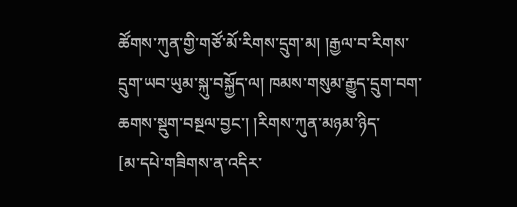ཚོགས་ཀུན་གྱི་གཙོ་མོ་རིགས་དྲུག་མ། །རྒྱལ་བ་རིགས་དྲུག་ཡབ་ཡུམ་སྐུ་བསྐྱོད་ལ། ཁམས་གསུམ་རྒྱུད་དྲུག་བག་ཆགས་སྡུག་བསྔལ་བྱང་། །རིགས་ཀུན་མཉམ་ཉིད་
[མ་དཔེ་གཟིགས་ན་འདིར་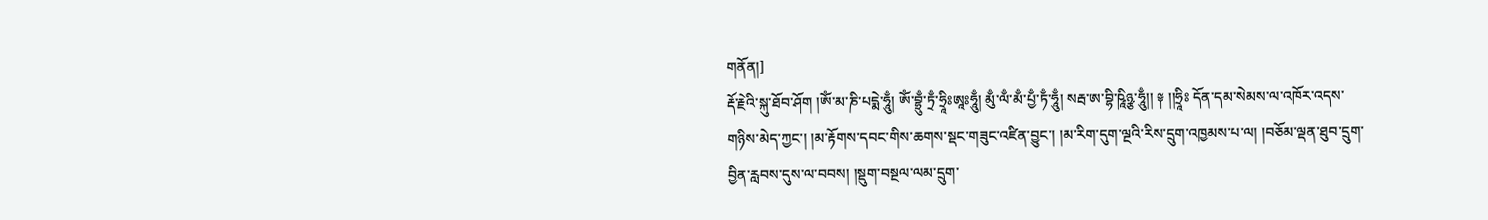གནོན།]
རྡོ་རྗེའི་སྐུ་ཐོབ་ཤོག །ཨོཾ་མ་ཎི་པདྨེ་ཧཱུྃ། ཨོཾ་བྷྲུྃ་ཏྲྃ་ཧྲཱིཿཨཱཿཧཱུྃ། མུྃ་ལྃ་མྃ་པྱྃ་ཏྃ་ཧཱུྃ། སརྦ་ཨ་བྷི་ཥཱིཉྩ་ཧཱུྃ།། ༈ །།ཧྲཱིཿ དོན་དམ་སེམས་ལ་འཁོར་འདས་གཉིས་མེད་ཀྱང་། །མ་རྟོགས་དབང་གིས་ཆགས་སྡང་གཟུང་འཛིན་བྱུང་། །མ་རིག་དུག་ལྔའི་རིས་དྲུག་འཁྱམས་པ་ལ། །བཅོམ་ལྡན་ཐུབ་དྲུག་བྱིན་རླབས་དུས་ལ་བབས། །སྡུག་བསྔལ་ལམ་དྲུག་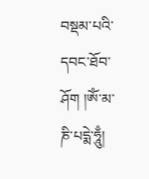བསྡམ་པའི་དབང་ཐོབ་ཤོག །ཨོཾ་མ་ཎི་པདྨེ་ཧཱུྃ།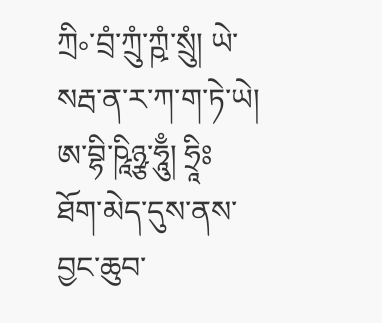ཀྲི༚་བྲཾ་ཀྲུཾ་ཀྵཾ་སྲུཾ། ཡེ་སརྦ་ན་ར་ཀ་ག་ཏེ་ཡེ། ཨ་བྷི་ཥཱིཉྩ་ཧཱུྃ། ཧྲཱིཿ ཐོག་མེད་དུས་ནས་བྱང་ཆུབ་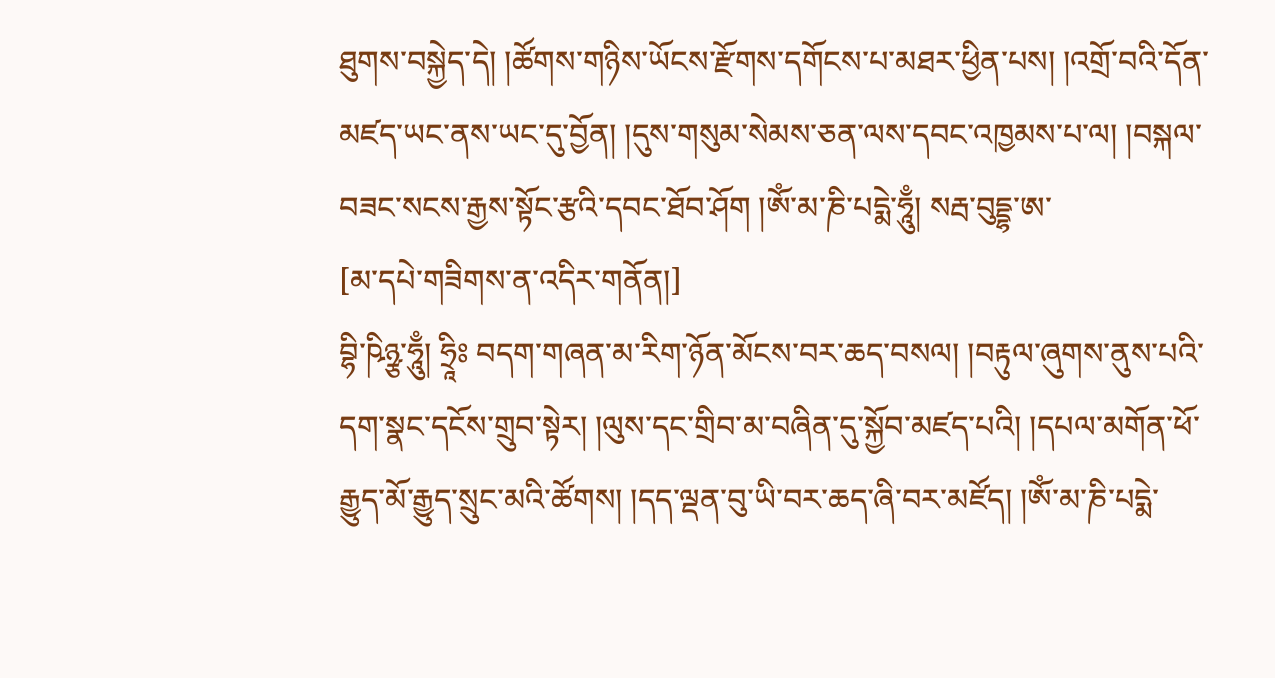ཐུགས་བསྐྱེད་དེ། །ཚོགས་གཉིས་ཡོངས་རྫོགས་དགོངས་པ་མཐར་ཕྱིན་པས། །འགྲོ་བའི་དོན་མཛད་ཡང་ནས་ཡང་དུ་བྱོན། །དུས་གསུམ་སེམས་ཅན་ལས་དབང་འཁྱམས་པ་ལ། །བསྐལ་བཟང་སངས་རྒྱས་སྟོང་རྩའི་དབང་ཐོབ་ཤོག །ཨོཾ་མ་ཎི་པདྨེ་ཧཱུྃ། སརྦ་བུདྡྷ་ཨ་
[མ་དཔེ་གཟིགས་ན་འདིར་གནོན།]
བྷི་ཥིཉྩ་ཧཱུྃ། ཧྲཱིཿ བདག་གཞན་མ་རིག་ཉོན་མོངས་བར་ཆད་བསལ། །བརྟུལ་ཞུགས་ནུས་པའི་དག་སྣང་དངོས་གྲུབ་སྟེར། །ལུས་དང་གྲིབ་མ་བཞིན་དུ་སྐྱོབ་མཛད་པའི། །དཔལ་མགོན་ཕོ་རྒྱུད་མོ་རྒྱུད་སྲུང་མའི་ཚོགས། །དད་ལྡན་བུ་ཡི་བར་ཆད་ཞི་བར་མཛོད། །ཨོཾ་མ་ཎི་པདྨེ་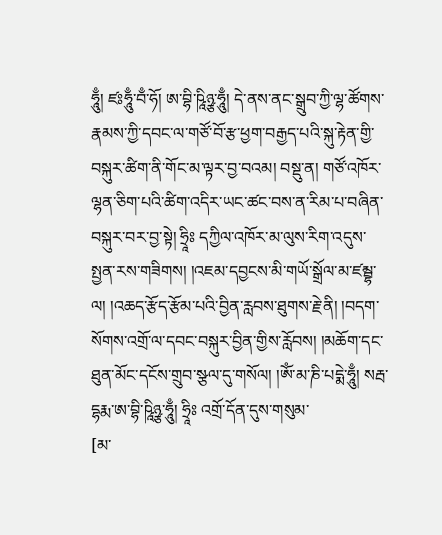ཧཱུྃ། ཛཿཧཱུྃ་བྃ་ཧོ། ཨ་བྷི་ཥཱིཉྩ་ཧཱུྃ། དེ་ནས་ནང་སྒྲུབ་ཀྱི་ལྷ་ཚོགས་རྣམས་ཀྱི་དབང་ལ་གཙོ་བོ་རྩ་ཕྱག་བརྒྱད་པའི་སྐུ་རྟེན་གྱི་བསྐུར་ཚིག་ནི་གོང་མ་ལྟར་བྱ་བའམ། བསྡུ་ན། གཙོ་འཁོར་ལྷན་ཅིག་པའི་ཚིག་འདིར་ཡང་ཚང་བས་ན་རིམ་པ་བཞིན་བསྐུར་བར་བྱ་སྟེ། ཧྲཱིཿ དཀྱིལ་འཁོར་མ་ལུས་རིག་འདུས་སྤྱན་རས་གཟིགས། །འཇམ་དབྱངས་མི་གཡོ་སྒྲོལ་མ་ཛམྦྷ་ལ། །འཆད་རྩོད་རྩོམ་པའི་བྱིན་རླབས་ཐུགས་རྗེ་ནི། །བདག་སོགས་འགྲོ་ལ་དབང་བསྐུར་བྱིན་གྱིས་རློབས། །མཆོག་དང་ཐུན་མོང་དངོས་གྲུབ་སྩལ་དུ་གསོལ། །ཨོཾ་མ་ཎི་པདྨེ་ཧཱུྃ། སརྦ་དྷརྨ་ཨ་བྷི་ཥཱིཉྩ་ཧཱུྃ། ཧྲཱིཿ འགྲོ་དོན་དུས་གསུམ་
[མ་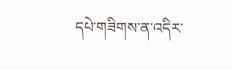དཔེ་གཟིགས་ན་འདིར་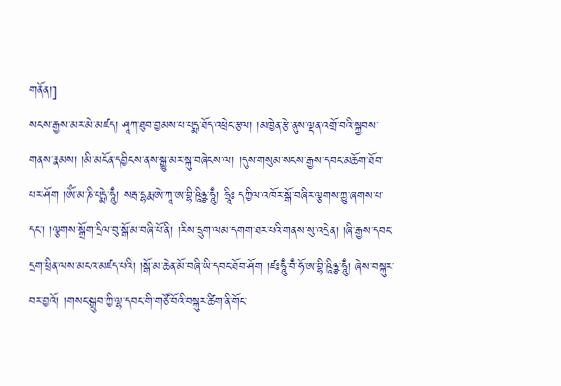གནོན།]
སངས་རྒྱས་མར་མེ་མཛད། ཤཱཀ་ཐུབ་བྱམས་པ་པདྨ་ཐོད་འཕྲེང་རྩལ། །མཁྱེན་རྩེ་ནུས་ལྡན་འགྲོ་བའི་སྐྱབས་གནས་རྣམས། །མི་མངོན་དབྱིངས་ནས་སྒྱུ་མར་སྐུ་བཞེངས་ལ། །དུས་གསུམ་སངས་རྒྱས་དབང་མཆོག་ཐོབ་པར་ཤོག །ཨོཾ་མ་ཎི་པདྨེ་ཧཱུྃ། སརྦ་དྷརྨ་ཨེ་ཀཱ་ཨ་བྷི་ཥཱིཉྩ་ཧཱུྃ། ཧྲཱིཿ དཀྱིལ་འཁོར་སྒོ་བཞིར་ལྕགས་ཀྱུ་ཞགས་པ་དང་། །ལྕགས་སྒྲོག་དྲིལ་བུ་སྒོ་མ་བཞི་པོ་ནི། །རིས་དྲུག་ལམ་དགག་ཐར་པའི་གནས་སུ་འདྲེན། །ཞི་རྒྱས་དབང་དྲག་ཕྲིན་ལས་མངའ་མཛད་པའི། །སྒོ་མ་ཆེན་མོ་བཞི་ཡི་དབང་ཐོབ་ཤོག །ཛཿཧཱུྃ་བྃ་ཧོ་ཨ་བྷི་ཥཱིཉྩ་ཧཱུྃ། ཞེས་བསྐུར་བར་བྱའོ། །གསང་སྒྲུབ་ཀྱི་ལྷ་དབང་གི་གཙོ་བོའི་བསྐུར་ཚིག་ནི་གོང་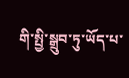གི་སྤྱི་སྒྲུབ་ཏུ་ཡོད་པ་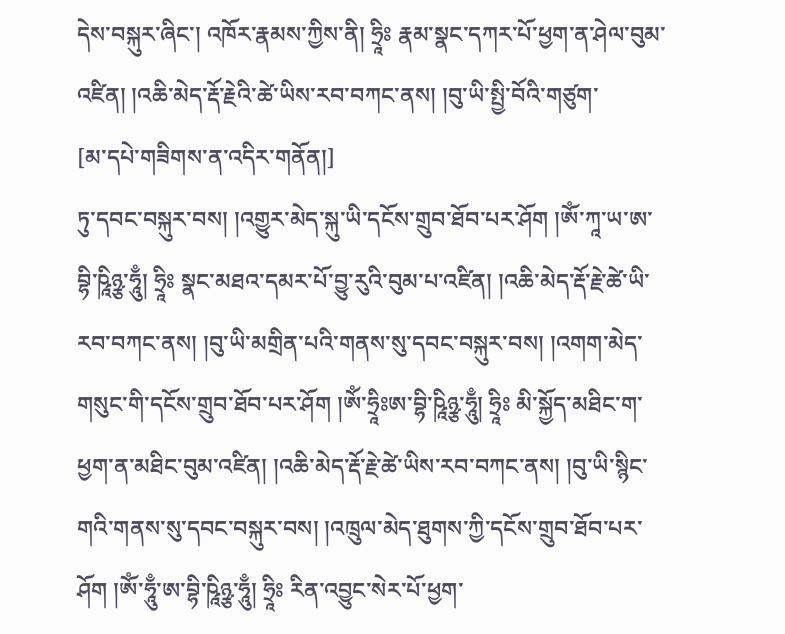དེས་བསྐུར་ཞིང་། འཁོར་རྣམས་ཀྱིས་ནི། ཧྲཱིཿ རྣམ་སྣང་དཀར་པོ་ཕྱག་ན་ཤེལ་བུམ་འཛིན། །འཆི་མེད་རྡོ་རྗེའི་ཚེ་ཡིས་རབ་བཀང་ནས། །བུ་ཡི་སྤྱི་བོའི་གཙུག་
[མ་དཔེ་གཟིགས་ན་འདིར་གནོན།]
ཏུ་དབང་བསྐུར་བས། །འགྱུར་མེད་སྐུ་ཡི་དངོས་གྲུབ་ཐོབ་པར་ཤོག །ཨོཾ་ཀཱ་ཡ་ཨ་བྷི་ཥཱིཉྩ་ཧཱུྃ། ཧྲཱིཿ སྣང་མཐའ་དམར་པོ་བྱུ་རུའི་བུམ་པ་འཛིན། །འཆི་མེད་རྡོ་རྗེ་ཚེ་ཡི་རབ་བཀང་ནས། །བུ་ཡི་མགྲིན་པའི་གནས་སུ་དབང་བསྐུར་བས། །འགག་མེད་གསུང་གི་དངོས་གྲུབ་ཐོབ་པར་ཤོག །ཨོཾ་ཧྲཱིཿཨ་བྷི་ཥཱིཉྩ་ཧཱུྃ། ཧྲཱིཿ མི་སྐྱོད་མཐིང་ག་ཕྱག་ན་མཐིང་བུམ་འཛིན། །འཆི་མེད་རྡོ་རྗེ་ཚེ་ཡིས་རབ་བཀང་ནས། །བུ་ཡི་སྙིང་གའི་གནས་སུ་དབང་བསྐུར་བས། །འཁྲུལ་མེད་ཐུགས་ཀྱི་དངོས་གྲུབ་ཐོབ་པར་ཤོག །ཨོཾ་ཧཱུྃ་ཨ་བྷི་ཥཱིཉྩ་ཧཱུྃ། ཧྲཱིཿ རིན་འབྱུང་སེར་པོ་ཕྱག་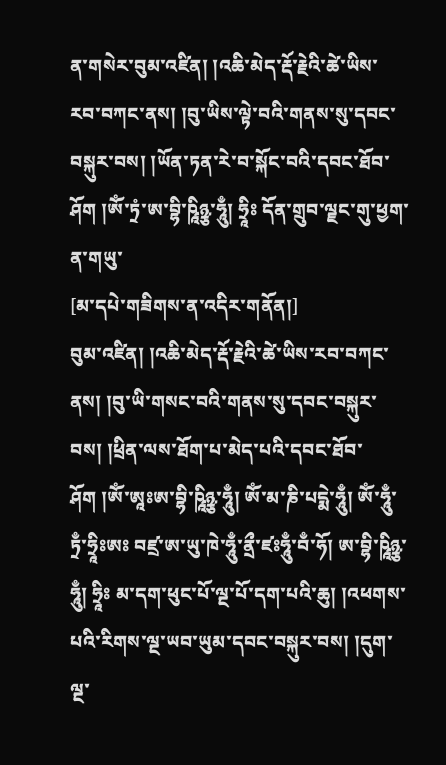ན་གསེར་བུམ་འཛིན། །འཆི་མེད་རྡོ་རྗེའི་ཚེ་ཡིས་རབ་བཀང་ནས། །བུ་ཡིས་ལྟེ་བའི་གནས་སུ་དབང་བསྐུར་བས། །ཡོན་ཏན་རེ་བ་སྐོང་བའི་དབང་ཐོབ་ཤོག །ཨོཾ་ཏྲཾ་ཨ་བྷི་ཥཱིཉྩ་ཧཱུྃ། ཧྲཱིཿ དོན་གྲུབ་ལྗང་གུ་ཕྱག་ན་གཡུ་
[མ་དཔེ་གཟིགས་ན་འདིར་གནོན།]
བུམ་འཛིན། །འཆི་མེད་རྡོ་རྗེའི་ཚེ་ཡིས་རབ་བཀང་ནས། །བུ་ཡི་གསང་བའི་གནས་སུ་དབང་བསྐུར་བས། །ཕྲིན་ལས་ཐོག་པ་མེད་པའི་དབང་ཐོབ་ཤོག །ཨོཾ་ཨཱཿཨ་བྷི་ཥཱིཉྩ་ཧཱུྃ། ཨོཾ་མ་ཎི་པདྨེ་ཧཱུྃ། ཨོཾ་ཧཱུྃ་ཏྲྃ་ཧྲཱིཿཨཿ བཛྲ་ཨ་ཡུ་ཁེ་ཧཱུྃ་ནྲྀ་ཛཿཧཱུྃ་བྃ་ཧོ། ཨ་བྷི་ཥཱིཉྩ་ཧཱུྃ། ཧྲཱིཿ མ་དག་ཕུང་པོ་ལྔ་པོ་དག་པའི་ཆུ། །འཕགས་པའི་རིགས་ལྔ་ཡབ་ཡུམ་དབང་བསྐུར་བས། །དུག་ལྔ་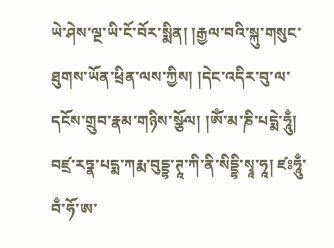ཡེ་ཤེས་ལྔ་ཡི་ངོ་བོར་སྨིན། །རྒྱལ་བའི་སྐུ་གསུང་ཐུགས་ཡོན་ཕྲིན་ལས་ཀྱིས། །དེང་འདིར་བུ་ལ་དངོས་གྲུབ་རྣམ་གཉིས་སྩོལ། །ཨོཾ་མ་ཎི་པདྨེ་ཧཱུྃ། བཛྲ་རཏྣ་པདྨ་ཀརྨ་བུདྡྷ་ཊཱ་ཀི་ནི་སིདྡྷི་སྭཱ་ཧཱ། ཛཿཧཱུྃ་བྃ་ཧོ་ཨ་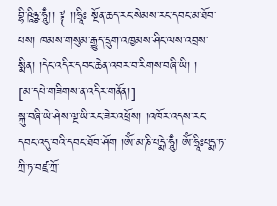བྷི་ཥཱིཉྩ་ཧཱུྃ།། ༈ །།ཧྲཱིཿ སྔོན་ཆད་རང་སེམས་རང་དབང་མ་ཐོབ་པས། ཁམས་གསུམ་རྒྱུད་དྲུག་འཁྱམས་ཤིང་ལས་འབྲས་སྨིན། །དེང་འདིར་དབང་ཆེན་འབར་བ་རིགས་བཞི་ཡི། །
[མ་དཔེ་གཟིགས་ན་འདིར་གནོན།]
སྐུ་བཞི་ཡེ་ཤེས་ལྔ་ཡི་རང་ཟེར་འཕྲོས། །འཁོར་འདས་རང་དབང་འདུ་བའི་དབང་ཐོབ་ཤོག །ཨོཾ་མ་ཎི་པདྨེ་ཧཱུྃ། ཨོཾ་ཧྲཱིཿཔདྨ་ཏ་ཀྲི་ཏ་བཛྲ་ཀྲོ་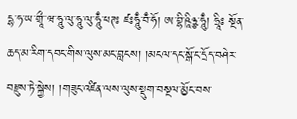དྷ་ཧ་ཡ་གྲཱྀ་་ཝ་ཧཱུ་ལུ་ཧཱུ་ལུ་ཧཱུྃ་ཕཊཿ ཛཿཧཱུྃ་བྃ་ཧོ། ཨ་བྷི་ཥཱིཉྩ་ཧཱུྃ། ཧྲཱིཿ སྔོན་ཆད་མ་རིག་དབང་གིས་ལུས་མང་བླངས། །མངལ་དང་སྒོ་ང་དྲོད་བཤེར་བརྫུས་ཏེ་སྐྱེས། །གཟུང་འཛིན་ལས་ལུས་སྡུག་བསྔལ་མྱོང་བས་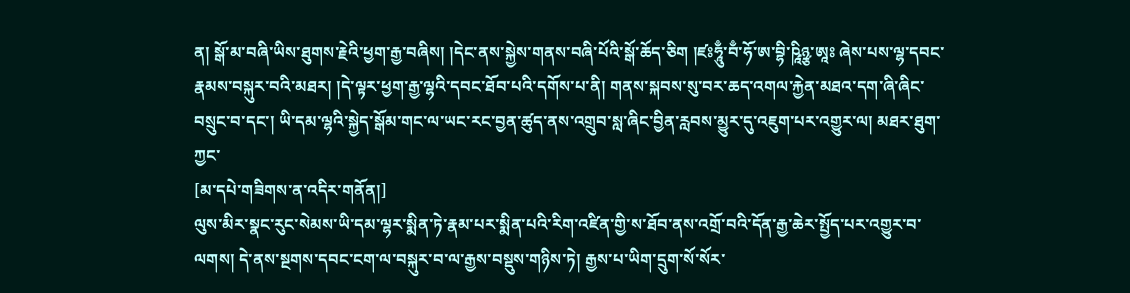ན། སྒོ་མ་བཞི་ཡིས་ཐུགས་རྗེའི་ཕྱག་རྒྱ་བཞིས། །དེང་ནས་སྐྱེས་གནས་བཞི་པོའི་སྒོ་ཆོད་ཅིག །ཛཿཧཱུྃ་བྃ་ཧོ་ཨ་བྷི་ཥཱིཉྩ་ཨཱཿ ཞེས་པས་ལྷ་དབང་རྣམས་བསྐུར་བའི་མཐར། །དེ་ལྟར་ཕྱག་རྒྱ་ལྷའི་དབང་ཐོབ་པའི་དགོས་པ་ནི། གནས་སྐབས་སུ་བར་ཆད་འགལ་རྐྱེན་མཐའ་དག་ཞི་ཞིང་བསྲུང་བ་དང་། ཡི་དམ་ལྷའི་སྐྱེད་སྒོམ་གང་ལ་ཡང་རང་བྱན་ཚུད་ནས་འགྲུབ་སླ་ཞིང་བྱིན་རླབས་མྱུར་དུ་འཇུག་པར་འགྱུར་ལ། མཐར་ཐུག་ཀྱང་
[མ་དཔེ་གཟིགས་ན་འདིར་གནོན།]
ལུས་མིར་སྣང་རུང་སེམས་ཡི་དམ་ལྷར་སྨིན་ཏེ་རྣམ་པར་སྨིན་པའི་རིག་འཛིན་གྱི་ས་ཐོབ་ནས་འགྲོ་བའི་དོན་རྒྱ་ཆེར་སྤྱོད་པར་འགྱུར་བ་ལགས། དེ་ནས་སྔགས་དབང་ངག་ལ་བསྐུར་བ་ལ་རྒྱས་བསྡུས་གཉིས་ཏེ། རྒྱས་པ་ཡིག་དྲུག་སོ་སོར་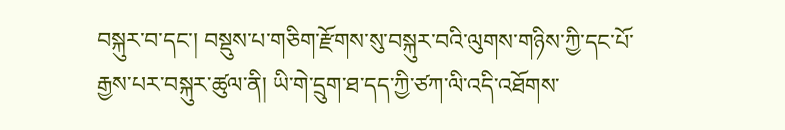བསྐུར་བ་དང་། བསྡུས་པ་གཅིག་རྫོགས་སུ་བསྐུར་བའི་ལུགས་གཉིས་ཀྱི་དང་པོ་རྒྱས་པར་བསྐུར་ཚུལ་ནི། ཡི་གེ་དྲུག་ཐ་དད་ཀྱི་ཙཀ་ལི་འདི་འཐོགས་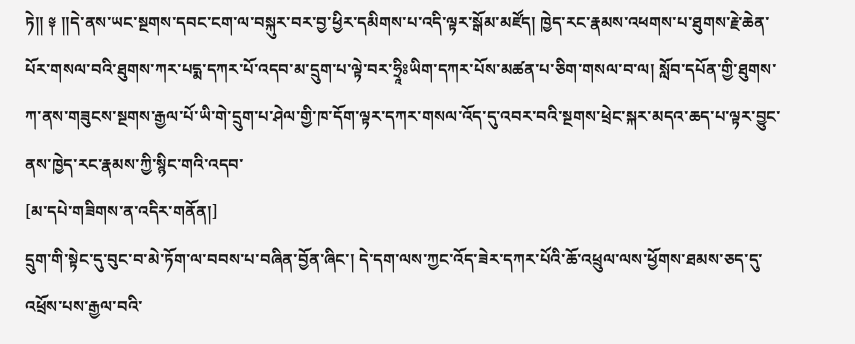ཏེ།། ༈ །།དེ་ནས་ཡང་སྔགས་དབང་ངག་ལ་བསྐུར་བར་བྱ་ཕྱིར་དམིགས་པ་འདི་ལྟར་སྒོམ་མཛོད། ཁྱེད་རང་རྣམས་འཕགས་པ་ཐུགས་རྗེ་ཆེན་པོར་གསལ་བའི་ཐུགས་ཀར་པདྨ་དཀར་པོ་འདབ་མ་དྲུག་པ་ལྟེ་བར་ཧྲཱིཿཡིག་དཀར་པོས་མཚན་པ་ཅིག་གསལ་བ་ལ། སློབ་དཔོན་གྱི་ཐུགས་ཀ་ནས་གཟུངས་སྔགས་རྒྱལ་པོ་ཡི་གེ་དྲུག་པ་ཤེལ་གྱི་ཁ་དོག་ལྟར་དཀར་གསལ་འོད་དུ་འབར་བའི་སྔགས་ཕྲེང་སྐར་མདའ་ཆད་པ་ལྟར་བྱུང་ནས་ཁྱེད་རང་རྣམས་ཀྱི་སྙིང་གའི་འདབ་
[མ་དཔེ་གཟིགས་ན་འདིར་གནོན།]
དྲུག་གི་སྟེང་དུ་བུང་བ་མེ་ཏོག་ལ་བབས་པ་བཞིན་བྱོན་ཞིང་། དེ་དག་ལས་ཀྱང་འོད་ཟེར་དཀར་པོའི་ཆོ་འཕྲུལ་ལས་ཕྱོགས་ཐམས་ཅད་དུ་འཕྲོས་པས་རྒྱལ་བའི་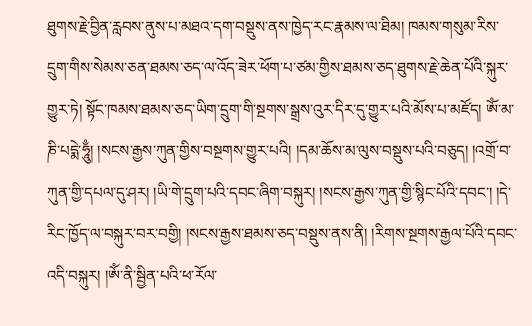ཐུགས་རྗེ་བྱིན་རླབས་ནུས་པ་མཐའ་དག་བསྡུས་ནས་ཁྱེད་རང་རྣམས་ལ་ཐིམ། ཁམས་གསུམ་རིས་དྲུག་གིས་སེམས་ཅན་ཐམས་ཅད་ལ་འོད་ཟེར་ཕོག་པ་ཙམ་གྱིས་ཐམས་ཅད་ཐུགས་རྗེ་ཆེན་པོའི་སྐུར་གྱུར་ཏེ། སྟོང་ཁམས་ཐམས་ཅད་ཡིག་དྲུག་གི་སྔགས་སྒྲས་འུར་དིར་དུ་གྱུར་པའི་མོས་པ་མཛོད། ཨོཾ་མ་ཎི་པདྨེ་ཧཱུྃ། །སངས་རྒྱས་ཀུན་གྱིས་བསྔགས་གྱུར་པའི། །དམ་ཆོས་མ་ལུས་བསྡུས་པའི་བཅུད། །འགྲོ་བ་ཀུན་གྱི་དཔལ་དུ་ཤར། །ཡི་གེ་དྲུག་པའི་དབང་ཞིག་བསྐུར། །སངས་རྒྱས་ཀུན་གྱི་སྙིང་པོའི་དབང་། །དེ་རིང་ཁྱོད་ལ་བསྐུར་བར་བགྱི། །སངས་རྒྱས་ཐམས་ཅད་བསྡུས་ནས་ནི། །རིགས་སྔགས་རྒྱལ་པོའི་དབང་འདི་བསྐུར། །ཨོཾ་ནི་སྦྱིན་པའི་ཕ་རོལ་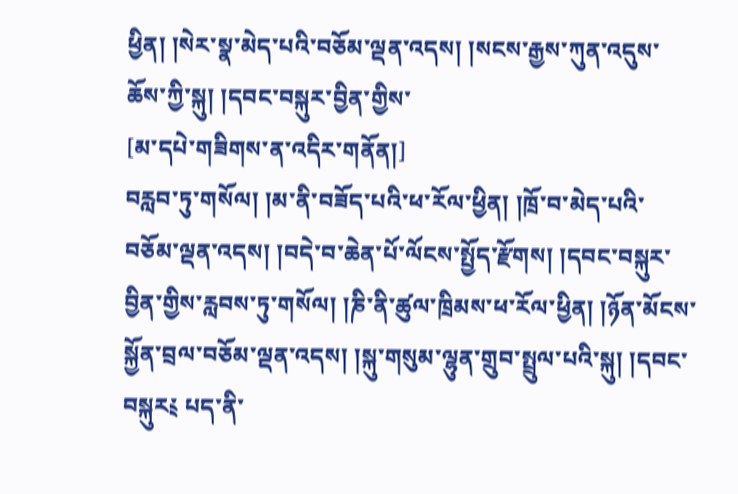ཕྱིན། །སེར་སྣ་མེད་པའི་བཅོམ་ལྡན་འདས། །སངས་རྒྱས་ཀུན་འདུས་ཆོས་ཀྱི་སྐུ། །དབང་བསྐུར་བྱིན་གྱིས་
[མ་དཔེ་གཟིགས་ན་འདིར་གནོན།]
བརླབ་ཏུ་གསོལ། །མ་ནི་བཟོད་པའི་ཕ་རོལ་ཕྱིན། །ཁྲོ་བ་མེད་པའི་བཅོམ་ལྡན་འདས། །བདེ་བ་ཆེན་པོ་ལོངས་སྤྱོད་རྫོགས། །དབང་བསྐུར་བྱིན་གྱིས་རླབས་ཏུ་གསོལ། །ཎི་ནི་ཚུལ་ཁྲིམས་ཕ་རོལ་ཕྱིན། །ཉོན་མོངས་སྐྱོན་བྲལ་བཅོམ་ལྡན་འདས། །སྐུ་གསུམ་ལྷུན་གྲུབ་སྤྲུལ་པའི་སྐུ། །དབང་བསྐུར༴ པད་ནི་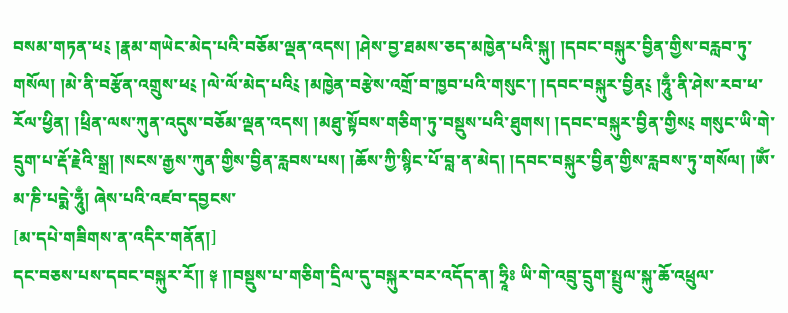བསམ་གཏན་ཕ༴ །རྣམ་གཡེང་མེད་པའི་བཅོམ་ལྡན་འདས། །ཤེས་བྱ་ཐམས་ཅད་མཁྱེན་པའི་སྐུ། །དབང་བསྐུར་བྱིན་གྱིས་བརླབ་ཏུ་གསོལ། །མེ་ནི་བརྩོན་འགྲུས་ཕ༴ །ལེ་ལོ་མེད་པའི༴ །མཁྱེན་བརྩེས་འགྲོ་བ་ཁྱབ་པའི་གསུང་། །དབང་བསྐུར་བྱིན༴ །ཧཱུྃ་ནི་ཤེས་རབ་ཕ་རོལ་ཕྱིན། །ཕྲིན་ལས་ཀུན་འདུས་བཅོམ་ལྡན་འདས། །མཐུ་སྟོབས་གཅིག་ཏུ་བསྡུས་པའི་ཐུགས། །དབང་བསྐུར་བྱིན་གྱིས༴ གསུང་ཡི་གེ་དྲུག་པ་རྡོ་རྗེའི་སྒྲ། །སངས་རྒྱས་ཀུན་གྱིས་བྱིན་རླབས་པས། །ཆོས་ཀྱི་སྙིང་པོ་བླ་ན་མེད། །དབང་བསྐུར་བྱིན་གྱིས་རླབས་ཏུ་གསོལ། །ཨོཾ་མ་ཎི་པདྨེ་ཧཱུྃ། ཞེས་པའི་འཛབ་དབྱངས་
[མ་དཔེ་གཟིགས་ན་འདིར་གནོན།]
དང་བཅས་པས་དབང་བསྐུར་རོ།། ༈ །།བསྡུས་པ་གཅིག་དྲིལ་དུ་བསྐུར་བར་འདོད་ན། ཧྲཱིཿ ཡི་གེ་འབྲུ་དྲུག་སྤྲུལ་སྐུ་ཆོ་འཕྲུལ་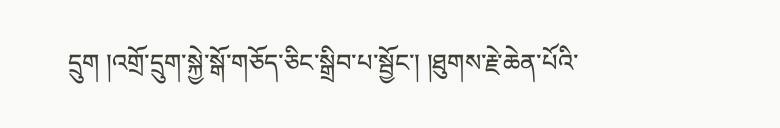དྲུག །འགྲོ་དྲུག་སྐྱེ་སྒོ་གཅོད་ཅིང་སྒྲིབ་པ་སྦྱོང་། །ཐུགས་རྗེ་ཆེན་པོའི་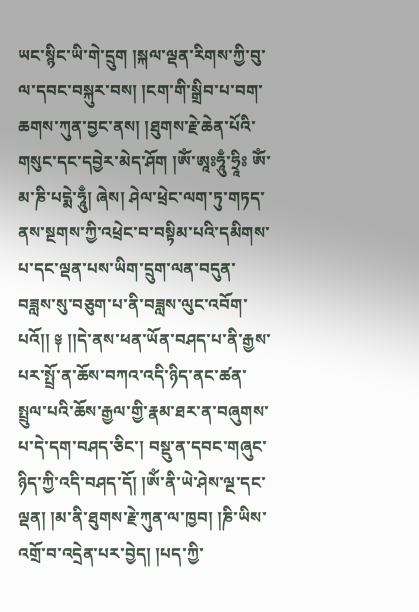ཡང་སྙིང་ཡི་གེ་དྲུག །སྐལ་ལྡན་རིགས་ཀྱི་བུ་ལ་དབང་བསྐུར་བས། །ངག་གི་སྒྲིབ་པ་བག་ཆགས་ཀུན་བྱང་ནས། །ཐུགས་རྗེ་ཆེན་པོའི་གསུང་དང་དབྱེར་མེད་ཤོག །ཨོཾ་ཨཱཿཧཱུྃ་ཧྲཱིཿ ཨོཾ་མ་ཎི་པདྨེ་ཧཱུྃ། ཞེས། ཤེལ་ཕྲེང་ལག་ཏུ་གཏད་ནས་སྔགས་ཀྱི་འཕྲེང་བ་བསྟིམ་པའི་དམིགས་པ་དང་ལྡན་པས་ཡིག་དྲུག་ལན་བདུན་བཟླས་སུ་བཅུག་པ་ནི་བཟླས་ལུང་འབོག་པའོ།། ༈ །།དེ་ནས་ཕན་ཡོན་བཤད་པ་ནི་རྒྱས་པར་སྤྲོ་ན་ཆོས་བཀའ་འདི་ཉིད་ནང་ཚན་སྤྲུལ་པའི་ཆོས་རྒྱལ་གྱི་རྣམ་ཐར་ན་བཞུགས་པ་དེ་དག་བཤད་ཅིང་། བསྡུ་ན་དབང་གཞུང་ཉིད་ཀྱི་འདི་བཤད་དོ། །ཨོཾ་ནི་ཡེ་ཤེས་ལྔ་དང་ལྡན། །མ་ནི་ཐུགས་རྗེ་ཀུན་ལ་ཁྱབ། །ཎི་ཡིས་འགྲོ་བ་འདྲེན་པར་བྱེད། །པད་ཀྱི་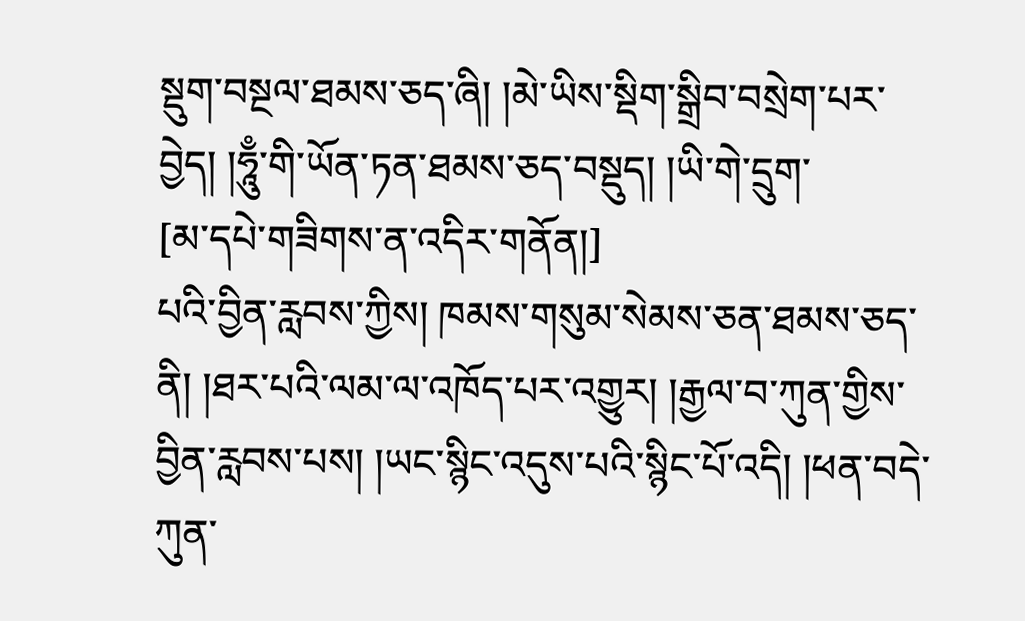སྡུག་བསྔལ་ཐམས་ཅད་ཞི། །མེ་ཡིས་སྡིག་སྒྲིབ་བསྲེག་པར་བྱེད། །ཧཱུྃ་གི་ཡོན་ཏན་ཐམས་ཅད་བསྡུད། །ཡི་གེ་དྲུག་
[མ་དཔེ་གཟིགས་ན་འདིར་གནོན།]
པའི་བྱིན་རླབས་ཀྱིས། ཁམས་གསུམ་སེམས་ཅན་ཐམས་ཅད་ནི། །ཐར་པའི་ལམ་ལ་འཁོད་པར་འགྱུར། །རྒྱལ་བ་ཀུན་གྱིས་བྱིན་རླབས་པས། །ཡང་སྙིང་འདུས་པའི་སྙིང་པོ་འདི། །ཕན་བདེ་ཀུན་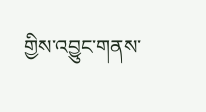གྱིས་འབྱུང་གནས་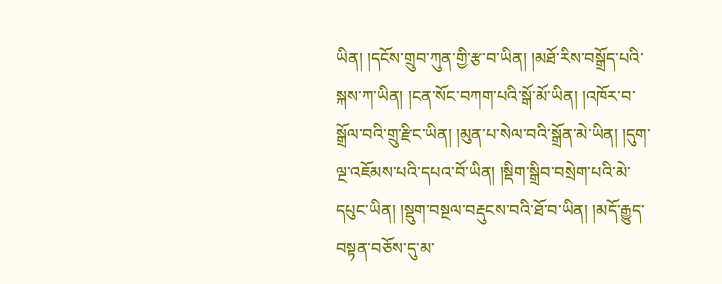ཡིན། །དངོས་གྲུབ་ཀུན་གྱི་རྩ་བ་ཡིན། །མཐོ་རིས་བསྒྲོད་པའི་སྐས་ཀ་ཡིན། །ངན་སོང་བཀག་པའི་སྒོ་མོ་ཡིན། །འཁོར་བ་སྒྲོལ་བའི་གྲུ་རྫིང་ཡིན། །མུན་པ་སེལ་བའི་སྒྲོན་མེ་ཡིན། །དུག་ལྔ་འཇོམས་པའི་དཔའ་བོ་ཡིན། །སྡིག་སྒྲིབ་བསྲེག་པའི་མེ་དཔུང་ཡིན། །སྡུག་བསྔལ་བརྡུངས་བའི་ཐོ་བ་ཡིན། །མདོ་རྒྱུད་བསྟན་བཅོས་དུ་མ་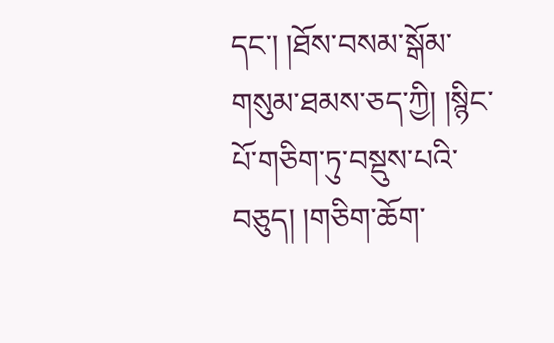དང་། །ཐོས་བསམ་སྒོམ་གསུམ་ཐམས་ཅད་ཀྱི། །སྙིང་པོ་གཅིག་ཏུ་བསྡུས་པའི་བཅུད། །གཅིག་ཆོག་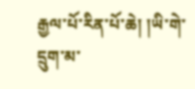རྒྱལ་པོ་རིན་པོ་ཆེ། །ཡི་གེ་དྲུག་མ་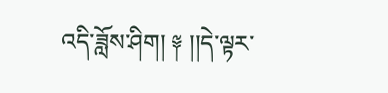འདི་ཟློས་ཤིག། ༈ །།དེ་ལྟར་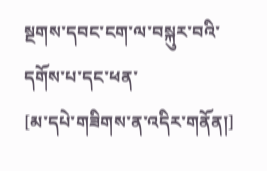སྔགས་དབང་ངག་ལ་བསྐུར་བའི་དགོས་པ་དང་ཕན་
[མ་དཔེ་གཟིགས་ན་འདིར་གནོན།]